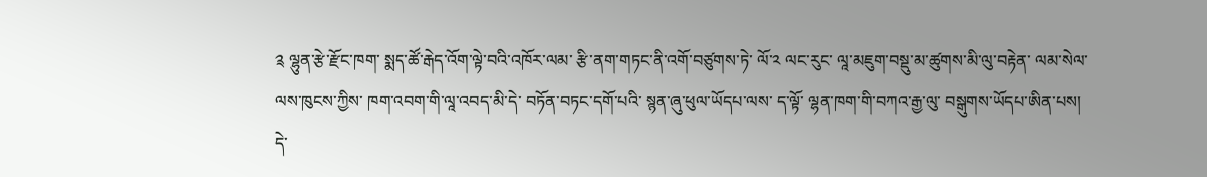༉ ལྷུན་རྩེ་རྫོང་ཁག་ སྨད་ཚོ་རྒེད་འོག་ལྟེ་བའི་འཁོར་ལམ་ རྩི་ནག་གཏང་ནི་འགོ་བཙུགས་ཏེ་ ལོ་༢ ལང་རུང་ ལཱ་མཇུག་བསྡུ་མ་ཚུགས་མི་ལུ་བརྟེན་ ལམ་སེལ་ལས་ཁུངས་ཀྱིས་ ཁག་འབག་གི་ལཱ་འབད་མི་དེ་ བཏོན་བཏང་དགོ་པའི་ སྙན་ཞུ་ཕུལ་ཡོདཔ་ལས་ ད་ལྟོ་ ལྷན་ཁག་གི་བཀའ་རྒྱ་ལུ་ བསྒུགས་ཡོདཔ་ཨིན་པས།
དེ་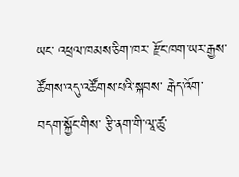ཡང་ འཕྲལ་ཁམས་ཅིག་ཁར་ རྫོང་ཁག་ཡར་རྒྱས་ཚོགས་འདུ་འཚོགས་པའི་སྐབས་ རྒེད་འོག་བདག་སྐྱོང་གིས་ རྩི་ནག་གི་ལཱ་ཚུ་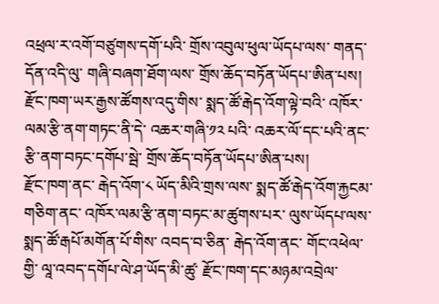འཕྲལ་ར་འགོ་བཙུགས་དགོ་པའི་ གྲོས་འབུལ་ཕུལ་ཡོདཔ་ལས་ གནད་དོན་འདི་ལུ་ གཞི་བཞག་ཐོག་ལས་ གྲོས་ཆོད་བཏོན་ཡོདཔ་ཨིན་པས།
རྫོང་ཁག་ཡར་རྒྱས་ཚོགས་འདུ་གིས་ སྨད་ཚོ་རྒེད་འོག་ལྟེ་བའི་ འཁོར་ལམ་རྩི་ནག་གཏང་ནི་དེ་ འཆར་གཞི་༡༢ པའི་ འཆར་ལོ་དང་པའི་ནང་ རྩི་ནག་བཏང་དགོཔ་སྦེ་ གྲོས་ཆོད་བཏོན་ཡོདཔ་ཨིན་པས།
རྫོང་ཁག་ནང་ རྒེད་འོག་༨ ཡོད་མིའི་གྲས་ལས་ སྨད་ཚོ་རྒེད་འོག་རྐྱངམ་གཅིག་ནང་ འཁོར་ལམ་རྩི་ནག་བཏང་མ་ཚུགས་པར་ ལུས་ཡོདཔ་ལས་ སྨད་ཚོ་རྒཔོ་མགོན་པོ་གིས་ འབད་བ་ཅིན་ རྒེད་འོག་ནང་ གོང་འཕེལ་གྱི་ ལཱ་འབད་དགོཔ་ལེ་ཤ་ཡོད་མི་ཚུ་ རྫོང་ཁག་དང་མཉམ་འབྲེལ་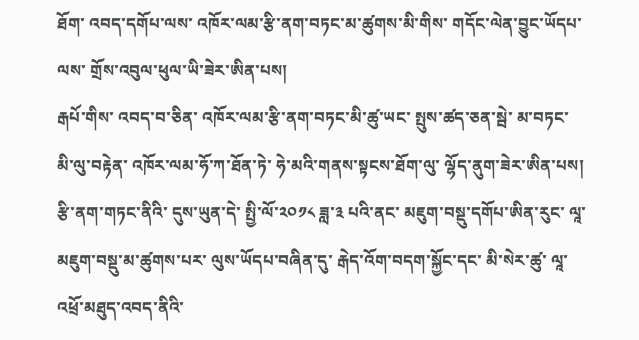ཐོག་ འབད་དགོཔ་ལས་ འཁོར་ལམ་རྩི་ནག་བཏང་མ་ཚུགས་མི་གིས་ གདོང་ལེན་བྱུང་ཡོདཔ་ལས་ གྲོས་འབུལ་ཕུལ་ཡི་ཟེར་ཨིན་པས།
རྒཔོ་གིས་ འབད་བ་ཅིན་ འཁོར་ལམ་རྩི་ནག་བཏང་མི་ཚུ་ཡང་ སྤུས་ཚད་ཅན་སྦེ་ མ་བཏང་མི་ལུ་བརྟེན་ འཁོར་ལམ་ཧོ་ཀ་ཐོན་ཏེ་ ཧེ་མའི་གནས་སྟངས་ཐོག་ལུ་ ལྷོད་ནུག་ཟེར་ཨིན་པས།
རྩི་ནག་གཏང་ནིའི་ དུས་ཡུན་དེ་ སྤྱི་ལོ་༢༠༡༨ ཟླ་༣ པའི་ནང་ མཇུག་བསྡུ་དགོཔ་ཨིན་རུང་ ལཱ་མཇུག་བསྡུ་མ་ཚུགས་པར་ ལུས་ཡོདཔ་བཞིན་དུ་ རྒེད་འོག་བདག་སྐྱོང་དང་ མི་སེར་ཚུ་ ལཱ་འཕྲོ་མཐུད་འབད་ནིའི་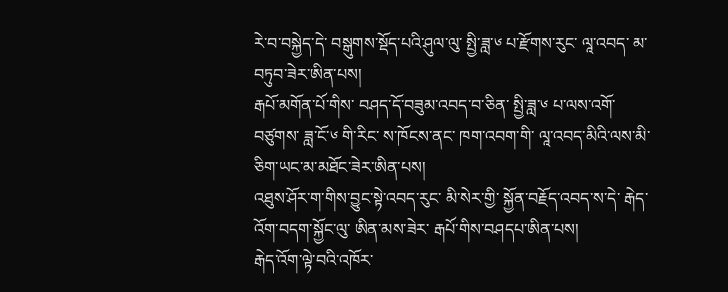རེ་བ་བསྐྱེད་དེ་ བསྒུགས་སྡོད་པའི་ཤུལ་ལུ་ སྤྱི་ཟླ་༦ པ་རྫོགས་རུང་ ལཱ་འབད་ མ་བཏུབ་ཟེར་ཨིན་པས།
རྒཔོ་མགོན་པོ་གིས་ བཤད་དོ་བཟུམ་འབད་བ་ཅིན་ སྤྱི་ཟླ་༦ པ་ལས་འགོ་བཙུགས་ ཟླ་ངོ་༦ གི་རིང་ ས་ཁོངས་ནང་ ཁག་འབག་གི་ ལཱ་འབད་མིའི་ལས་མི་ ཅིག་ཡང་མ་མཐོང་ཟེར་ཨིན་པས།
འཐུས་ཤོར་ག་གིས་བྱུང་སྟེ་འབད་རུང་ མི་སེར་གྱི་ སྐྱོན་བརྗོད་འབད་ས་དེ་ རྒེད་འོག་བདག་སྐྱོང་ལུ་ ཨིན་མས་ཟེར་ རྒཔོ་གིས་བཤདཔ་ཨིན་པས།
རྒེད་འོག་ལྟེ་བའི་འཁོར་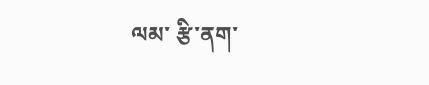ལམ་ རྩི་ནག་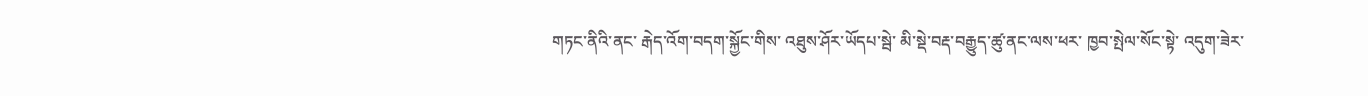གཏང་ནིའི་ནང་ རྒེད་འོག་བདག་སྐྱོང་གིས་ འཐུས་ཤོར་ཡོདཔ་སྦེ་ མི་སྡེ་བརྡ་བརྒྱུད་ཚུ་ནང་ལས་ཕར་ ཁྱབ་སྤེལ་སོང་སྟེ་ འདུག་ཟེར་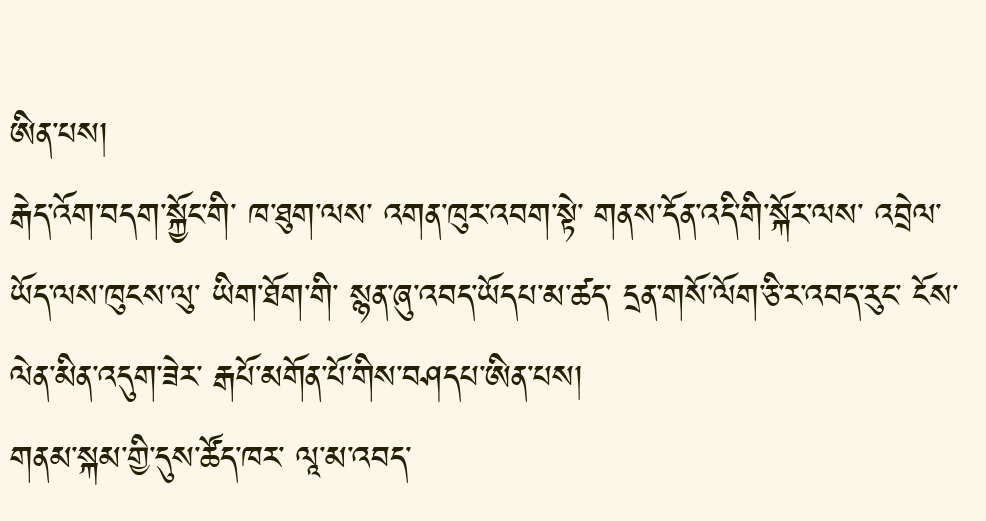ཨིན་པས།
རྒེད་འོག་བདག་སྐྱོང་གི་ ཁ་ཐུག་ལས་ འགན་ཁུར་འབག་སྟེ་ གནས་དོན་འདི་གི་སྐོར་ལས་ འབྲེལ་ཡོད་ལས་ཁུངས་ལུ་ ཡིག་ཐོག་གི་ སྙན་ཞུ་འབད་ཡོདཔ་མ་ཚད་ དྲན་གསོ་ལོག་ཅི་ར་འབད་རུང་ ངོས་ལེན་མིན་འདུག་ཟེར་ རྒཔོ་མགོན་པོ་གིས་བཤདཔ་ཨིན་པས།
གནམ་སྐམ་གྱི་དུས་ཚོད་ཁར་ ལཱ་མ་འབད་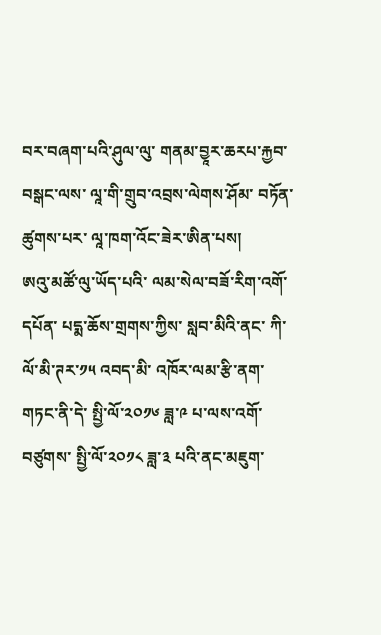བར་བཞག་པའི་ཤུལ་ལུ་ གནམ་བྱཱར་ཆརཔ་རྐྱབ་བསྒང་ལས་ ལཱ་གི་གྲུབ་འབྲས་ལེགས་ཤོམ་ བཏོན་ཚུགས་པར་ ལཱ་ཁག་འོང་ཟེར་ཨིན་པས།
ཨའུ་མཚོ་ལུ་ཡོད་པའི་ ལམ་སེལ་བཟོ་རིག་འགོ་དཔོན་ པདྨ་ཆོས་གྲགས་ཀྱིས་ སླབ་མིའི་ནང་ ཀི་ལོ་མི་ཊར་༡༥ འབད་མི་ འཁོར་ལམ་རྩི་ནག་གཏང་ནི་དེ་ སྤྱི་ལོ་༢༠༡༦ ཟླ་༩ པ་ལས་འགོ་བཙུགས་ སྤྱི་ལོ་༢༠༡༨ ཟླ་༣ པའི་ནང་མཇུག་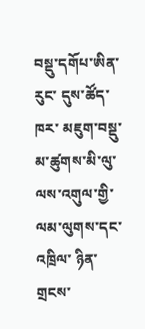བསྡུ་དགོཔ་ཨིན་རུང་ དུས་ཚོད་ཁར་ མཇུག་བསྡུ་མ་ཚུགས་མི་ལུ་ ལས་འགུལ་གྱི་ ལམ་ལུགས་དང་འཁྲིལ་ ཉིན་གྲངས་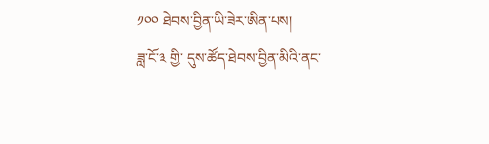༡༠༠ ཐེབས་བྱིན་ཡི་ཟེར་ཨིན་པས།
ཟླ་ངོ་༣ གྱི་ དུས་ཚོད་ཐེབས་བྱིན་མིའི་ནང་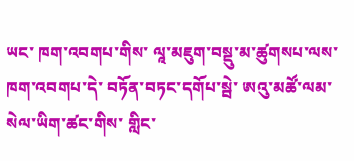ཡང་ ཁག་འབགཔ་གིས་ ལཱ་མཇུག་བསྡུ་མ་ཚུགསཔ་ལས་ ཁག་འབགཔ་དེ་ བཏོན་བཏང་དགོཔ་སྦེ་ ཨའུ་མཚོ་ལམ་སེལ་ཡིག་ཚང་གིས་ གླིང་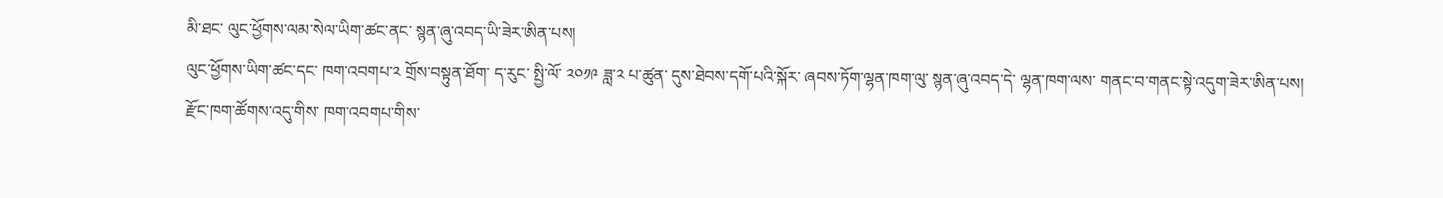མི་ཐང་ ལུང་ཕྱོགས་ལམ་སེལ་ཡིག་ཚང་ནང་ སྙན་ཞུ་འབད་ཡི་ཟེར་ཨིན་པས།
ལུང་ཕྱོགས་ཡིག་ཚང་དང་ ཁག་འབགཔ་༢ གྲོས་བསྟུན་ཐོག་ ད་རུང་ སྤྱི་ལོ་ ༢༠༡༩ ཟླ་༢ པ་ཚུན་ དུས་ཐེབས་དགོ་པའི་སྐོར་ ཞབས་ཏོག་ལྷན་ཁག་ལུ་ སྙན་ཞུ་འབད་དེ་ ལྷན་ཁག་ལས་ གནང་བ་གནང་སྟེ་འདུག་ཟེར་ཨིན་པས།
རྫོང་ཁག་ཚོགས་འདུ་གིས་ ཁག་འབགཔ་གིས་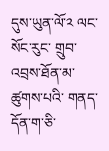དུས་ཡུན་ལོ་༢ ལང་སོང་རུང་ གྲུབ་འབྲས་ཐོན་མ་ཚུགས་པའི་ གནད་དོན་ག་ཅི་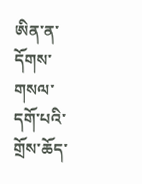ཨིན་ན་ དོགས་གསལ་དགོ་པའི་ གྲོས་ཆོད་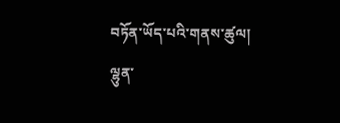བཏོན་ཡོད་པའི་གནས་ཚུལ།
ལྷུན་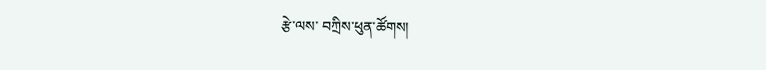རྩེ་ལས་ བཀྲིས་ཕུན་ཚོགས།